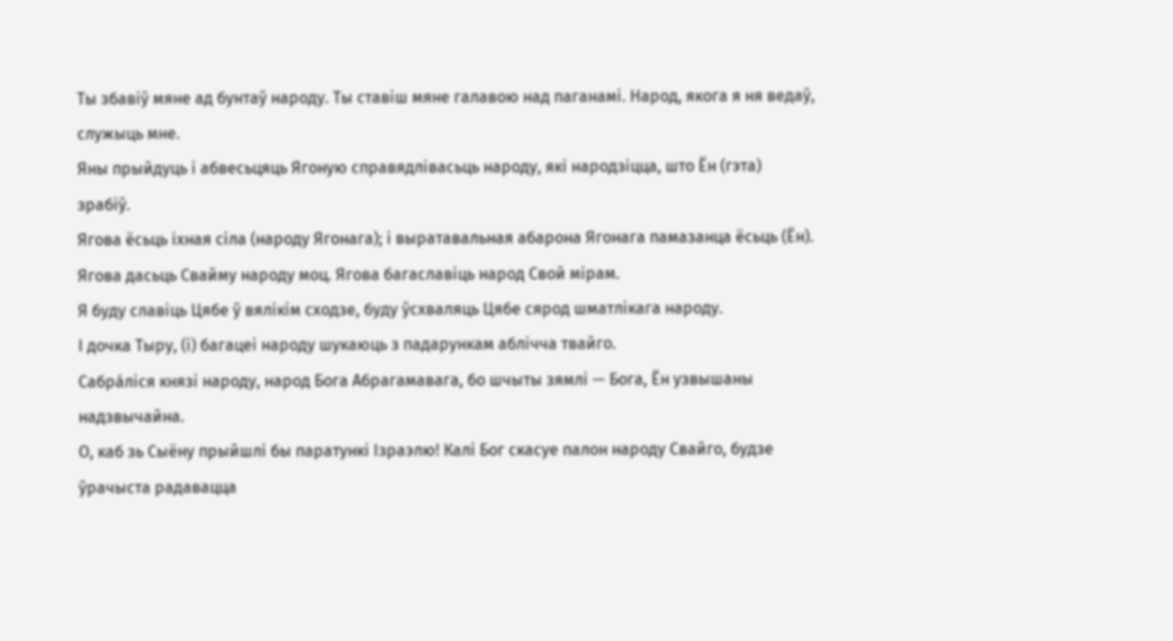Ты збавіў мяне ад бунтаў народу. Ты ставіш мяне галавою над паганамі. Народ, якога я ня ведаў, служыць мне.
Яны прыйдуць і абвесьцяць Ягоную справядлівасьць народу, які народзіцца, што Ён (гэта) зрабіў.
Ягова ёсьць іхная сіла (народу Ягонага); і выратавальная абарона Ягонага памазанца ёсьць (Ён).
Ягова дасьць Свайму народу моц. Ягова багаславіць народ Свой мірам.
Я буду славіць Цябе ў вялікім сходзе, буду ўсхваляць Цябе сярод шматлікага народу.
І дочка Тыру, (і) багацеі народу шукаюць з падарункам аблічча твайго.
Сабра́ліся князі народу, народ Бога Абрагамавага, бо шчыты зямлі — Бога, Ён узвышаны надзвычайна.
О, каб зь Сыёну прыйшлі бы паратункі Ізраэлю! Калі Бог скасуе палон народу Свайго, будзе ўрачыста радавацца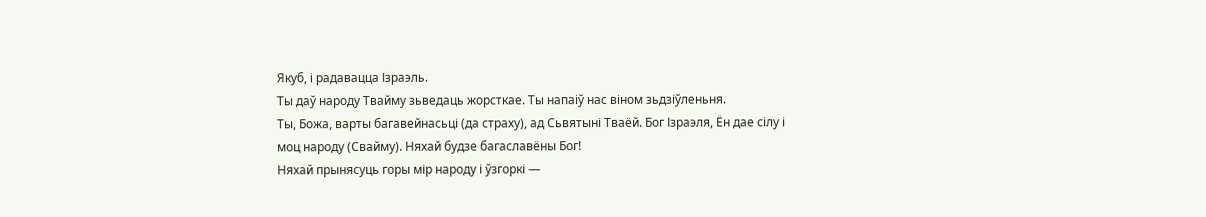Якуб, і радавацца Ізраэль.
Ты даў народу Твайму зьведаць жорсткае. Ты напаіў нас віном зьдзіўленьня.
Ты, Божа, варты багавейнасьці (да страху), ад Сьвятыні Тваёй. Бог Ізраэля, Ён дае сілу і моц народу (Свайму). Няхай будзе багаславёны Бог!
Няхай прынясуць горы мір народу і ўзгоркі —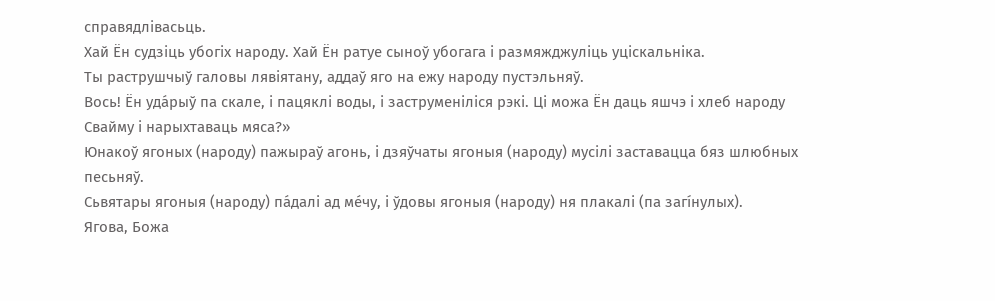справядлівасьць.
Хай Ён судзіць убогіх народу. Хай Ён ратуе сыноў убогага і размяжджуліць уціскальніка.
Ты раструшчыў галовы лявіятану, аддаў яго на ежу народу пустэльняў.
Вось! Ён уда́рыў па скале, і пацяклі воды, і заструменіліся рэкі. Ці можа Ён даць яшчэ і хлеб народу Свайму і нарыхтаваць мяса?»
Юнакоў ягоных (народу) пажыраў агонь, і дзяўчаты ягоныя (народу) мусілі заставацца бяз шлюбных песьняў.
Сьвятары ягоныя (народу) па́далі ад ме́чу, і ўдовы ягоныя (народу) ня плакалі (па загíнулых).
Ягова, Божа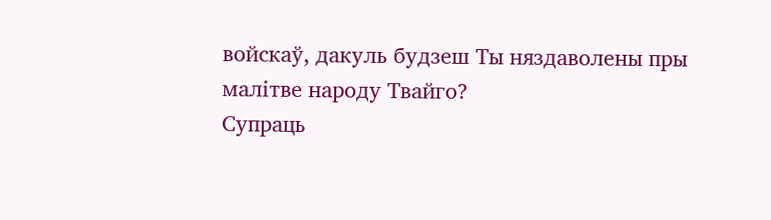войскаў, дакуль будзеш Ты няздаволены пры малітве народу Твайго?
Супраць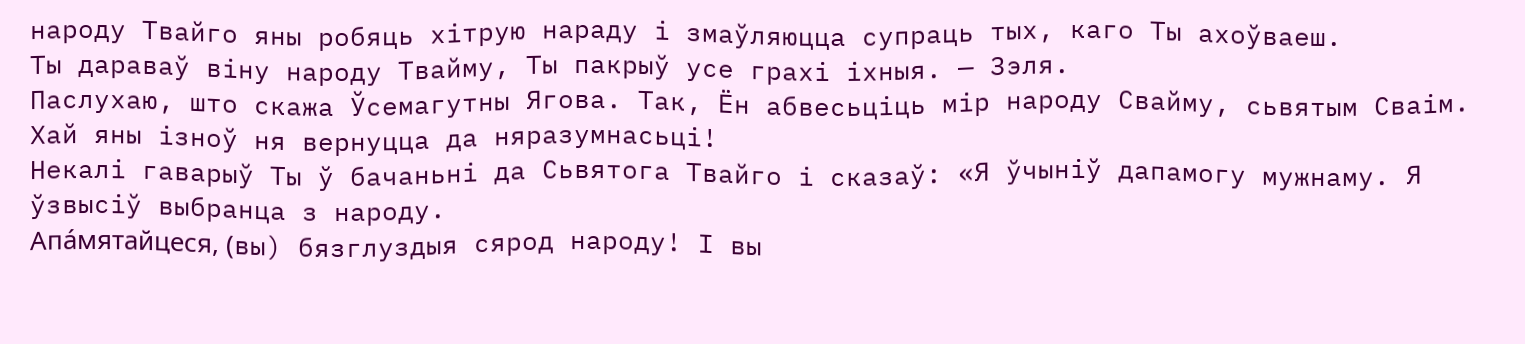народу Твайго яны робяць хітрую нараду і змаўляюцца супраць тых, каго Ты ахоўваеш.
Ты дараваў віну народу Твайму, Ты пакрыў усе грахі іхныя. — Зэля.
Паслухаю, што скажа Ўсемагутны Ягова. Так, Ён абвесьціць мір народу Свайму, сьвятым Сваім. Хай яны ізноў ня вернуцца да няразумнасьці!
Некалі гаварыў Ты ў бачаньні да Сьвятога Твайго і сказаў: «Я ўчыніў дапамогу мужнаму. Я ўзвысіў выбранца з народу.
Апа́мятайцеся, (вы) бязглуздыя сярод народу! І вы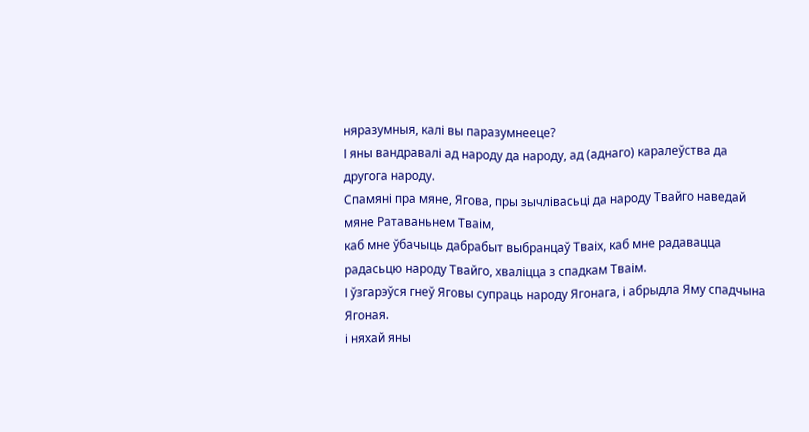няразумныя, калі вы паразумнееце?
І яны вандравалі ад народу да народу, ад (аднаго) каралеўства да другога народу.
Спамяні пра мяне, Ягова, пры зычлівасьці да народу Твайго наведай мяне Ратаваньнем Тваім,
каб мне ўбачыць дабрабыт выбранцаў Тваіх, каб мне радавацца радасьцю народу Твайго, хваліцца з спадкам Тваім.
І ўзгарэўся гнеў Яговы супраць народу Ягонага, і абрыдла Яму спадчына Ягоная.
і няхай яны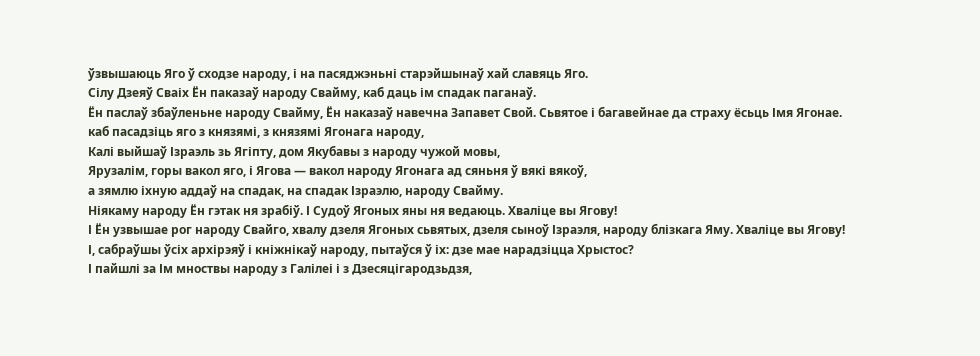ўзвышаюць Яго ў сходзе народу, і на пасяджэньні старэйшынаў хай славяць Яго.
Сілу Дзеяў Сваіх Ён паказаў народу Свайму, каб даць ім спадак паганаў.
Ён паслаў збаўленьне народу Свайму, Ён наказаў навечна Запавет Свой. Сьвятое і багавейнае да страху ёсьць Імя Ягонае.
каб пасадзіць яго з князямі, з князямі Ягонага народу,
Калі выйшаў Ізраэль зь Ягіпту, дом Якубавы з народу чужой мовы,
Ярузалім, горы вакол яго, і Ягова — вакол народу Ягонага ад сяньня ў вякі вякоў,
а зямлю іхную аддаў на спадак, на спадак Ізраэлю, народу Свайму.
Ніякаму народу Ён гэтак ня зрабіў. І Судоў Ягоных яны ня ведаюць. Хваліце вы Ягову!
І Ён узвышае рог народу Свайго, хвалу дзеля Ягоных сьвятых, дзеля сыноў Ізраэля, народу блізкага Яму. Хваліце вы Ягову!
І, сабраўшы ўсіх архірэяў і кніжнікаў народу, пытаўся ў іх: дзе мае нарадзіцца Хрыстос?
І пайшлі за Ім мноствы народу з Галілеі і з Дзесяцігародзьдзя,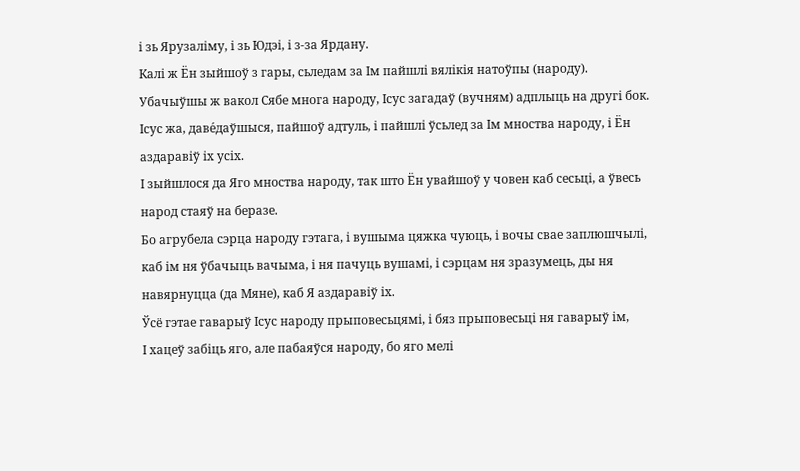і зь Ярузаліму, і зь Юдэі, і з-за Ярдану.
Калі ж Ён зыйшоў з гары, сьледам за Ім пайшлі вялікія натоўпы (народу).
Убачыўшы ж вакол Сябе многа народу, Ісус загадаў (вучням) адплыць на другі бок.
Ісус жа, даве́даўшыся, пайшоў адтуль, і пайшлі ўсьлед за Ім мноства народу, і Ён аздаравіў іх усіх.
І зыйшлося да Яго мноства народу, так што Ён увайшоў у човен каб сесьці, а ўвесь народ стаяў на беразе.
Бо агрубела сэрца народу гэтага, і вушыма цяжка чуюць, і вочы свае заплюшчылі, каб ім ня ўбачыць вачыма, і ня пачуць вушамі, і сэрцам ня зразумець, ды ня навярнуцца (да Мяне), каб Я аздаравіў іх.
Ўсё гэтае гаварыў Ісус народу прыповесьцямі, і бяз прыповесьці ня гаварыў ім,
І хацеў забіць яго, але пабаяўся народу, бо яго мелі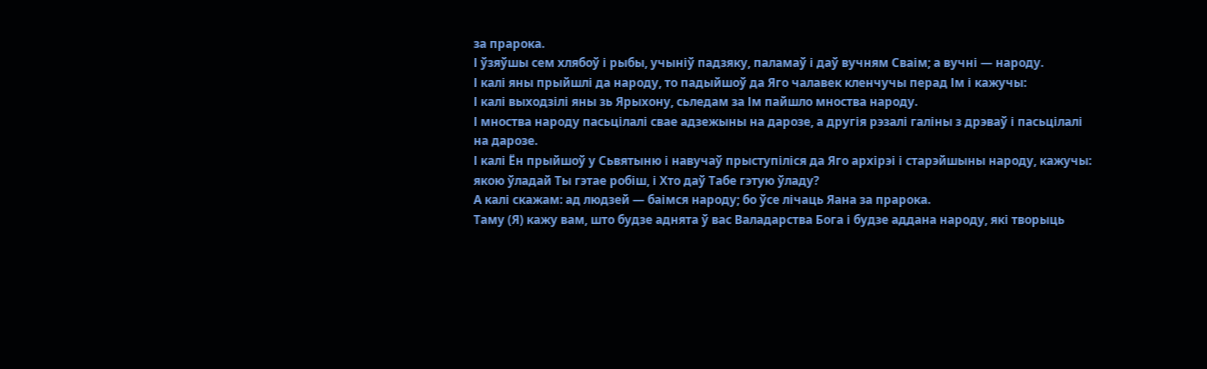за прарока.
І ўзяўшы сем хлябоў і рыбы, учыніў падзяку, паламаў і даў вучням Сваім; а вучні — народу.
І калі яны прыйшлі да народу, то падыйшоў да Яго чалавек кленчучы перад Ім і кажучы:
І калі выходзілі яны зь Ярыхону, сьледам за Ім пайшло мноства народу.
І мноства народу пасьцілалі свае адзежыны на дарозе, а другія рэзалі галіны з дрэваў і пасьцілалі на дарозе.
І калі Ён прыйшоў у Сьвятыню і навучаў прыступіліся да Яго архірэі і старэйшыны народу, кажучы: якою ўладай Ты гэтае робіш, і Хто даў Табе гэтую ўладу?
А калі скажам: ад людзей — баімся народу; бо ўсе лічаць Яана за прарока.
Таму (Я) кажу вам, што будзе аднята ў вас Валадарства Бога і будзе аддана народу, які творыць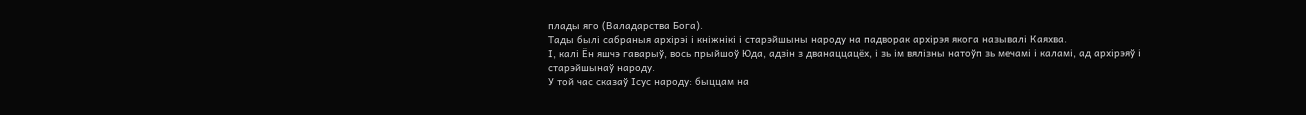плады яго (Валадарства Бога).
Тады былі сабраныя архірэі і кніжнікі і старэйшыны народу на падворак архірэя якога называлі Каяхва.
І, калі Ён яшчэ гаварыў, вось прыйшоў Юда, адзін з дванаццацёх, і зь ім вялізны натоўп зь мечамі і каламі, ад архірэяў і старэйшынаў народу.
У той час сказаў Ісус народу: быццам на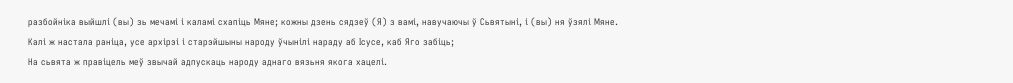разбойніка выйшлі (вы) зь мечамі і каламі схапіць Мяне; кожны дзень сядзеў (Я) з вамі, навучаючы ў Сьвятыні, і (вы) ня ўзялі Мяне.
Калі ж настала раніца, усе архірэі і старэйшыны народу ўчынілі нараду аб Ісусе, каб Яго забіць;
На сьвята ж правіцель меў звычай адпускаць народу аднаго вязьня якога хацелі.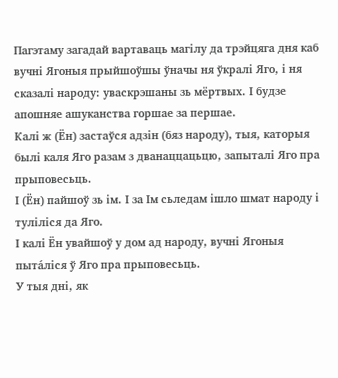Пагэтаму загадай вартаваць магілу да трэйцяга дня каб вучні Ягоныя прыйшоўшы ўначы ня ўкралі Яго, і ня сказалі народу: уваскрэшаны зь мёртвых. І будзе апошняе ашуканства горшае за першае.
Калі ж (Ён) застаўся адзін (бяз народу), тыя, каторыя былі каля Яго разам з дванаццацьцю, запыталі Яго пра прыповесьць.
І (Ён) пайшоў зь ім. І за Ім сьледам ішло шмат народу і туліліся да Яго.
І калі Ён увайшоў у дом ад народу, вучні Ягоныя пыта́ліся ў Яго пра прыповесьць.
У тыя дні, як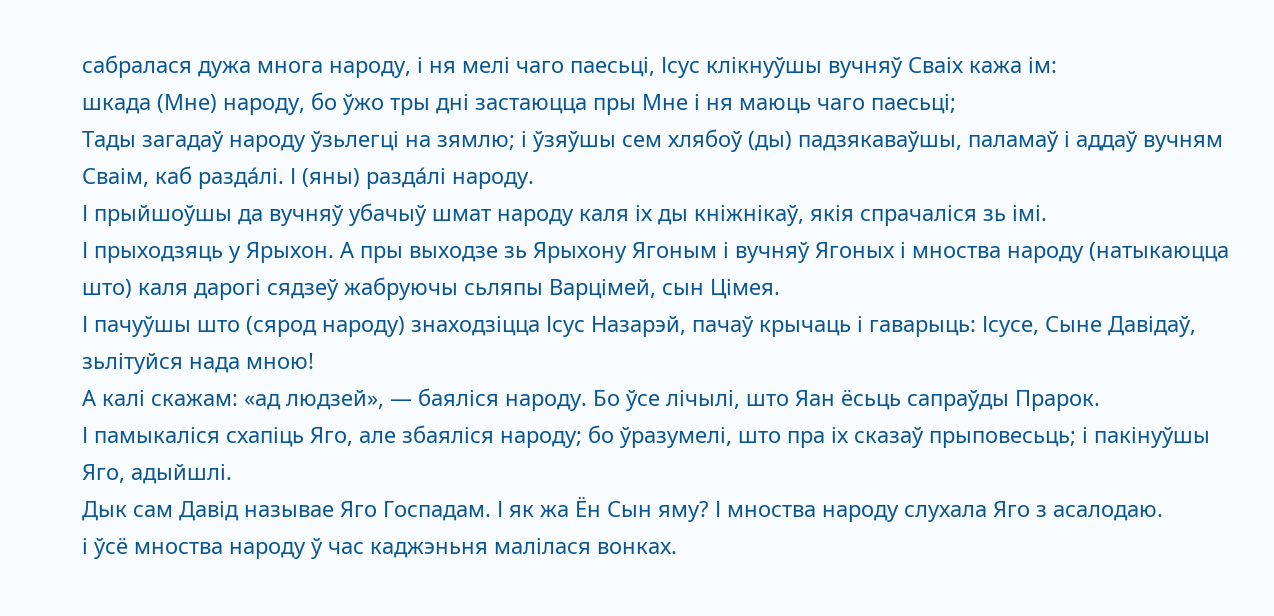сабралася дужа многа народу, і ня мелі чаго паесьці, Ісус клікнуўшы вучняў Сваіх кажа ім:
шкада (Мне) народу, бо ўжо тры дні застаюцца пры Мне і ня маюць чаго паесьці;
Тады загадаў народу ўзьлегці на зямлю; і ўзяўшы сем хлябоў (ды) падзякаваўшы, паламаў і аддаў вучням Сваім, каб разда́лі. І (яны) разда́лі народу.
І прыйшоўшы да вучняў убачыў шмат народу каля іх ды кніжнікаў, якія спрачаліся зь імі.
І прыходзяць у Ярыхон. А пры выходзе зь Ярыхону Ягоным і вучняў Ягоных і мноства народу (натыкаюцца што) каля дарогі сядзеў жабруючы сьляпы Варцімей, сын Цімея.
І пачуўшы што (сярод народу) знаходзіцца Ісус Назарэй, пачаў крычаць і гаварыць: Ісусе, Сыне Давідаў, зьлітуйся нада мною!
А калі скажам: «ад людзей», — баяліся народу. Бо ўсе лічылі, што Яан ёсьць сапраўды Прарок.
І памыкаліся схапіць Яго, але збаяліся народу; бо ўразумелі, што пра іх сказаў прыповесьць; і пакінуўшы Яго, адыйшлі.
Дык сам Давід называе Яго Госпадам. І як жа Ён Сын яму? І мноства народу слухала Яго з асалодаю.
і ўсё мноства народу ў час каджэньня малілася вонках.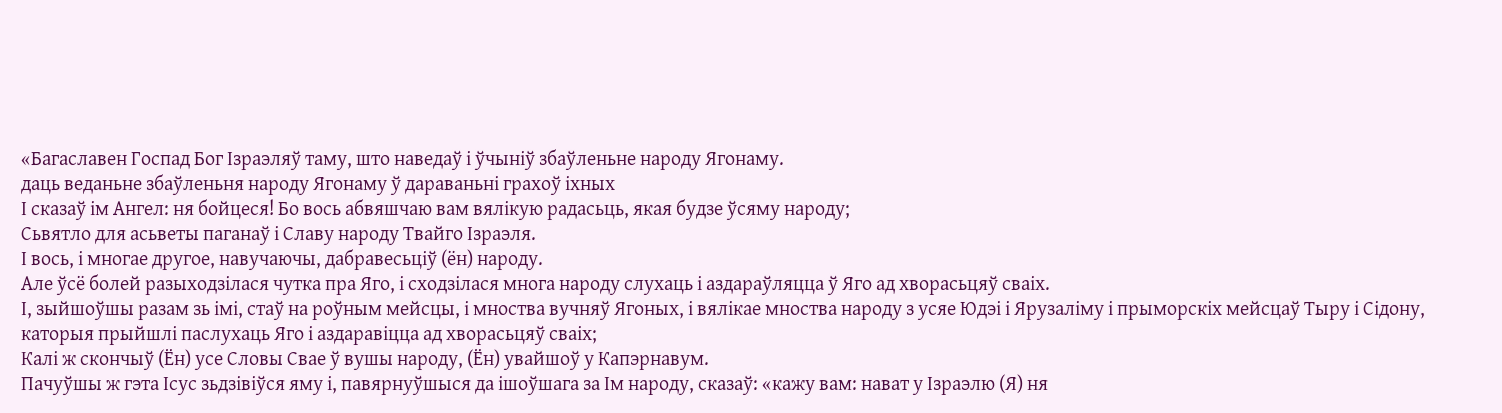«Багаславен Госпад Бог Ізраэляў таму, што наведаў і ўчыніў збаўленьне народу Ягонаму.
даць веданьне збаўленьня народу Ягонаму ў дараваньні грахоў іхных
І сказаў ім Ангел: ня бойцеся! Бо вось абвяшчаю вам вялікую радасьць, якая будзе ўсяму народу;
Сьвятло для асьветы паганаў і Славу народу Твайго Ізраэля.
І вось, і многае другое, навучаючы, дабравесьціў (ён) народу.
Але ўсё болей разыходзілася чутка пра Яго, і сходзілася многа народу слухаць і аздараўляцца ў Яго ад хворасьцяў сваіх.
І, зыйшоўшы разам зь імі, стаў на роўным мейсцы, і мноства вучняў Ягоных, і вялікае мноства народу з усяе Юдэі і Ярузаліму і прыморскіх мейсцаў Тыру і Сідону, каторыя прыйшлі паслухаць Яго і аздаравіцца ад хворасьцяў сваіх;
Калі ж скончыў (Ён) усе Словы Свае ў вушы народу, (Ён) увайшоў у Капэрнавум.
Пачуўшы ж гэта Ісус зьдзівіўся яму і, павярнуўшыся да ішоўшага за Ім народу, сказаў: «кажу вам: нават у Ізраэлю (Я) ня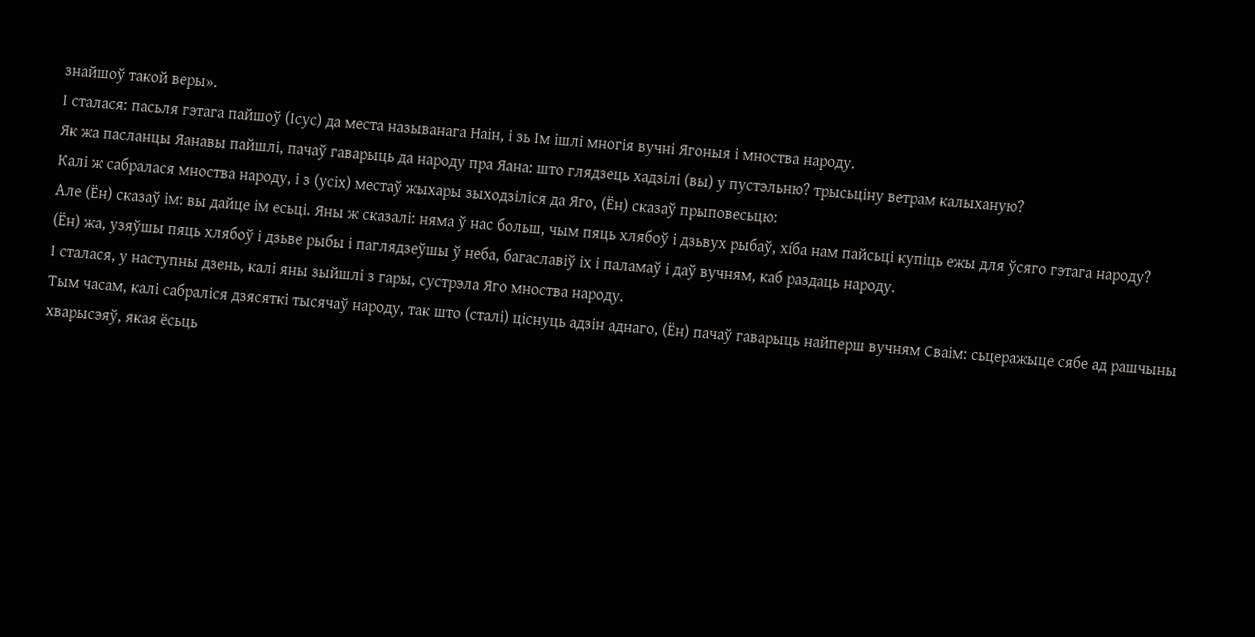знайшоў такой веры».
І сталася: пасьля гэтага пайшоў (Ісус) да места называнага Наін, і зь Ім ішлі многія вучні Ягоныя і мноства народу.
Як жа пасланцы Яанавы пайшлі, пачаў гаварыць да народу пра Яана: што глядзець хадзілі (вы) у пустэльню? трысьціну ветрам калыханую?
Калі ж сабралася мноства народу, і з (усіх) местаў жыхары зыходзіліся да Яго, (Ён) сказаў прыповесьцю:
Але (Ён) сказаў ім: вы дайце ім есьці. Яны ж сказалі: няма ў нас больш, чым пяць хлябоў і дзьвух рыбаў, хíба нам пайсьці купіць ежы для ўсяго гэтага народу?
(Ён) жа, узяўшы пяць хлябоў і дзьве рыбы і паглядзеўшы ў неба, багаславіў іх і паламаў і даў вучням, каб раздаць народу.
І сталася, у наступны дзень, калі яны зыйшлі з гары, сустрэла Яго мноства народу.
Тым часам, калі сабраліся дзясяткі тысячаў народу, так што (сталі) ціснуць адзін аднаго, (Ён) пачаў гаварыць найперш вучням Сваім: сьцеражыце сябе ад рашчыны хварысэяў, якая ёсьць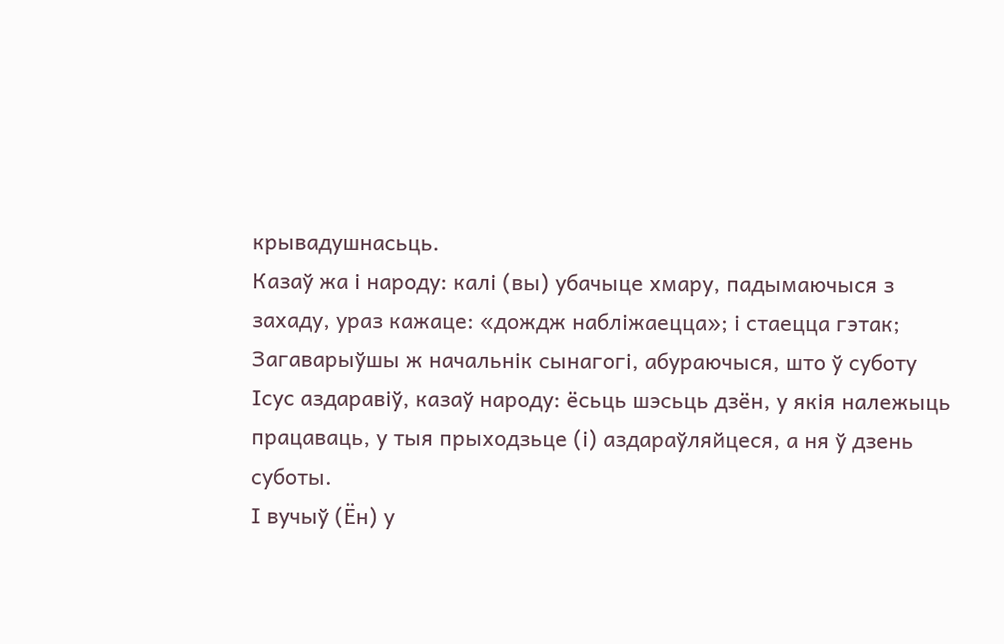крывадушнасьць.
Казаў жа і народу: калі (вы) убачыце хмару, падымаючыся з захаду, ураз кажаце: «дождж набліжаецца»; і стаецца гэтак;
Загаварыўшы ж начальнік сынагогі, абураючыся, што ў суботу Ісус аздаравіў, казаў народу: ёсьць шэсьць дзён, у якія належыць працаваць, у тыя прыходзьце (і) аздараўляйцеся, а ня ў дзень суботы.
І вучыў (Ён) у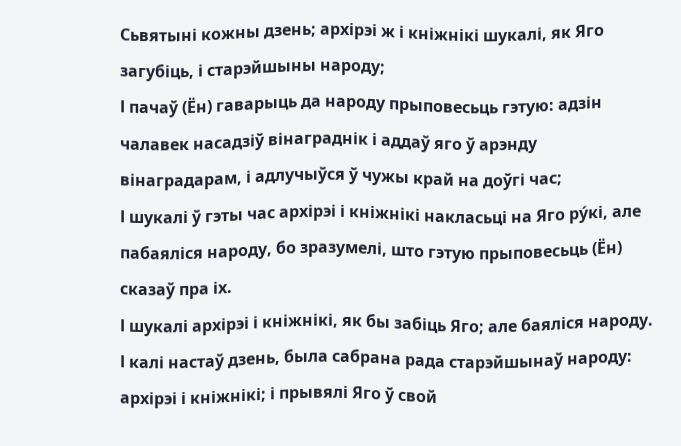Сьвятыні кожны дзень; архірэі ж і кніжнікі шукалі, як Яго загубіць, і старэйшыны народу;
І пачаў (Ён) гаварыць да народу прыповесьць гэтую: адзін чалавек насадзіў вінаграднік і аддаў яго ў арэнду вінаградарам, і адлучыўся ў чужы край на доўгі час;
І шукалі ў гэты час архірэі і кніжнікі накласьці на Яго ру́кі, але пабаяліся народу, бо зразумелі, што гэтую прыповесьць (Ён) сказаў пра іх.
І шукалі архірэі і кніжнікі, як бы забіць Яго; але баяліся народу.
І калі настаў дзень, была сабрана рада старэйшынаў народу: архірэі і кніжнікі; і прывялі Яго ў свой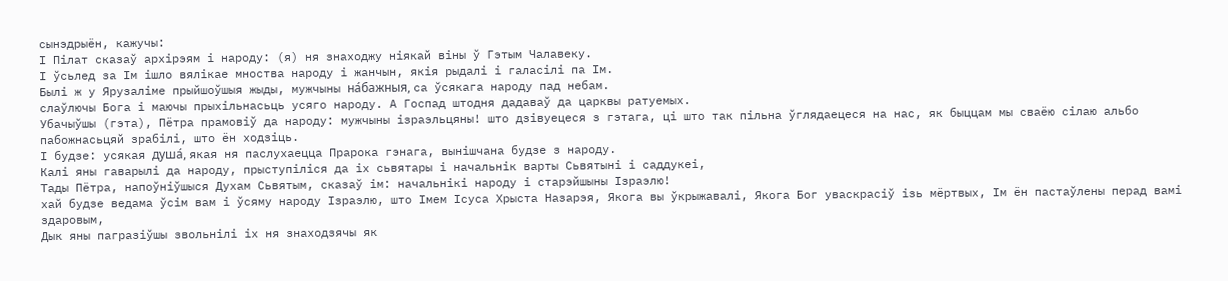сынэдрыён, кажучы:
І Пілат сказаў архірэям і народу: (я) ня знаходжу ніякай віны ў Гэтым Чалавеку.
І ўсьлед за Ім ішло вялікае мноства народу і жанчын, якія рыдалі і галасілі па Ім.
Былі ж у Ярузаліме прыйшоўшыя жыды, мужчыны на́бажныя, са ўсякага народу пад небам.
слаўлючы Бога і маючы прыхільнасьць усяго народу. А Госпад штодня дадаваў да царквы ратуемых.
Убачыўшы (гэта), Пётра прамовіў да народу: мужчыны ізраэльцяны! што дзівуецеся з гэтага, ці што так пільна ўглядаецеся на нас, як быццам мы сваёю сілаю альбо пабожнасьцяй зрабілі, што ён ходзіць.
І будзе: усякая душа́, якая ня паслухаецца Прарока гэнага, вынішчана будзе з народу.
Калі яны гаварылі да народу, прыступіліся да іх сьвятары і начальнік варты Сьвятыні і саддукеі,
Тады Пётра, напоўніўшыся Духам Сьвятым, сказаў ім: начальнікі народу і старэйшыны Ізраэлю!
хай будзе ведама ўсім вам і ўсяму народу Ізраэлю, што Імем Ісуса Хрыста Назарэя, Якога вы ўкрыжавалі, Якога Бог уваскрасіў ізь мёртвых, Ім ён пастаўлены перад вамі здаровым,
Дык яны пагразіўшы звольнілі іх ня знаходзячы як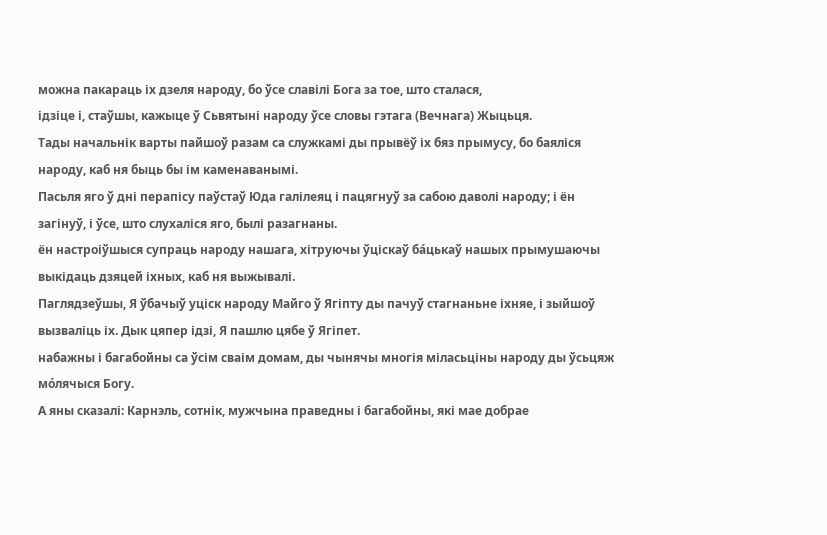можна пакараць іх дзеля народу, бо ўсе славілі Бога за тое, што сталася,
ідзіце і, стаўшы, кажыце ў Сьвятыні народу ўсе словы гэтага (Вечнага) Жыцьця.
Тады начальнік варты пайшоў разам са служкамі ды прывёў іх бяз прымусу, бо баяліся народу, каб ня быць бы ім каменаванымі.
Пасьля яго ў дні перапісу паўстаў Юда галілеяц і пацягнуў за сабою даволі народу; і ён загінуў, і ўсе, што слухаліся яго, былі разагнаны.
ён настроіўшыся супраць народу нашага, хітруючы ўціскаў ба́цькаў нашых прымушаючы выкідаць дзяцей іхных, каб ня выжывалі.
Паглядзеўшы, Я ўбачыў уціск народу Майго ў Ягіпту ды пачуў стагнаньне іхняе, і зыйшоў вызваліць іх. Дык цяпер ідзі, Я пашлю цябе ў Ягіпет.
набажны і багабойны са ўсім сваім домам, ды чынячы многія міласьціны народу ды ўсьцяж мо́лячыся Богу.
А яны сказалі: Карнэль, сотнік, мужчына праведны і багабойны, які мае добрае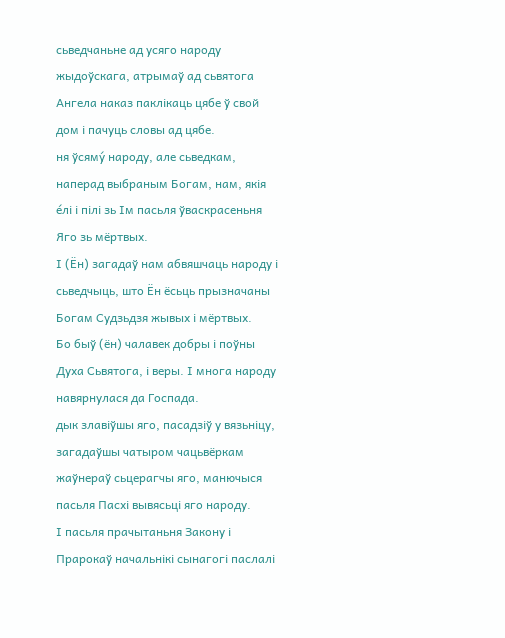сьведчаньне ад усяго народу жыдоўскага, атрымаў ад сьвятога Ангела наказ паклікаць цябе ў свой дом і пачуць словы ад цябе.
ня ўсяму́ народу, але сьведкам, наперад выбраным Богам, нам, якія е́лі і пілі зь Ім пасьля ўваскрасеньня Яго зь мёртвых.
І (Ён) загадаў нам абвяшчаць народу і сьведчыць, што Ён ёсьць прызначаны Богам Судзьдзя жывых і мёртвых.
Бо быў (ён) чалавек добры і поўны Духа Сьвятога, і веры. І многа народу навярнулася да Госпада.
дык злавіўшы яго, пасадзіў у вязьніцу, загадаўшы чатыром чацьвёркам жаўнераў сьцерагчы яго, манючыся пасьля Пасхі вывясьці яго народу.
І пасьля прачытаньня Закону і Прарокаў начальнікі сынагогі паслалі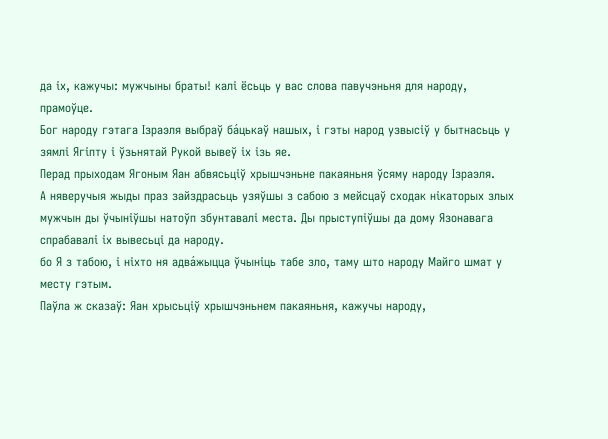да іх, кажучы: мужчыны браты! калі ёсьць у вас слова павучэньня для народу, прамоўце.
Бог народу гэтага Ізраэля выбраў ба́цькаў нашых, і гэты народ узвысіў у бытнасьць у зямлі Ягіпту і ўзьнятай Рукой вывеў іх ізь яе.
Перад прыходам Ягоным Яан абвясьціў хрышчэньне пакаяньня ўсяму народу Ізраэля.
А няверучыя жыды праз зайздрасьць узяўшы з сабою з мейсцаў сходак нікаторых злых мужчын ды ўчыніўшы натоўп збунтавалі места. Ды прыступіўшы да дому Язонавага спрабавалі іх вывесьці да народу.
бо Я з табою, і ніхто ня адва́жыцца ўчыніць табе зло, таму што народу Майго шмат у месту гэтым.
Паўла ж сказаў: Яан хрысьціў хрышчэньнем пакаяньня, кажучы народу,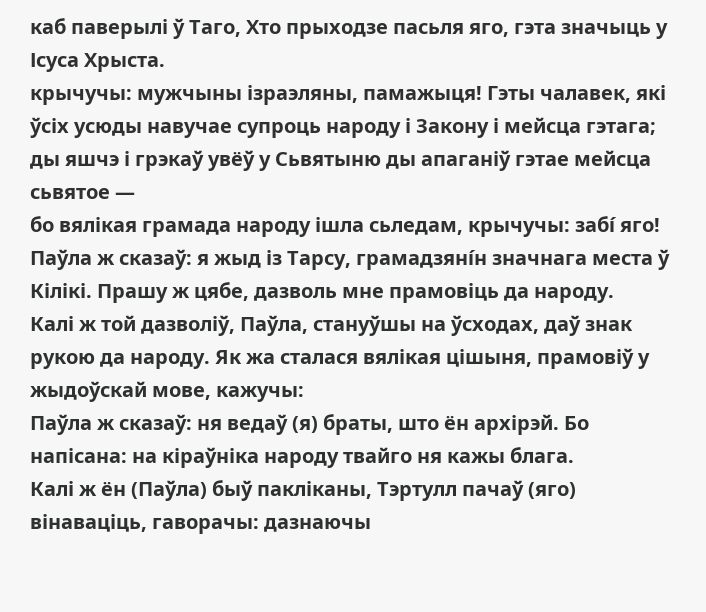каб паверылі ў Таго, Хто прыходзе пасьля яго, гэта значыць у Ісуса Хрыста.
крычучы: мужчыны ізраэляны, памажыця! Гэты чалавек, які ўсіх усюды навучае супроць народу і Закону і мейсца гэтага; ды яшчэ і грэкаў увёў у Сьвятыню ды апаганіў гэтае мейсца сьвятое —
бо вялікая грамада народу ішла сьледам, крычучы: забí яго!
Паўла ж сказаў: я жыд із Тарсу, грамадзянíн значнага места ў Кілікі. Прашу ж цябе, дазволь мне прамовіць да народу.
Калі ж той дазволіў, Паўла, стануўшы на ўсходах, даў знак рукою да народу. Як жа сталася вялікая цішыня, прамовіў у жыдоўскай мове, кажучы:
Паўла ж сказаў: ня ведаў (я) браты, што ён архірэй. Бо напісана: на кіраўніка народу твайго ня кажы блага.
Калі ж ён (Паўла) быў пакліканы, Тэртулл пачаў (яго) вінаваціць, гаворачы: дазнаючы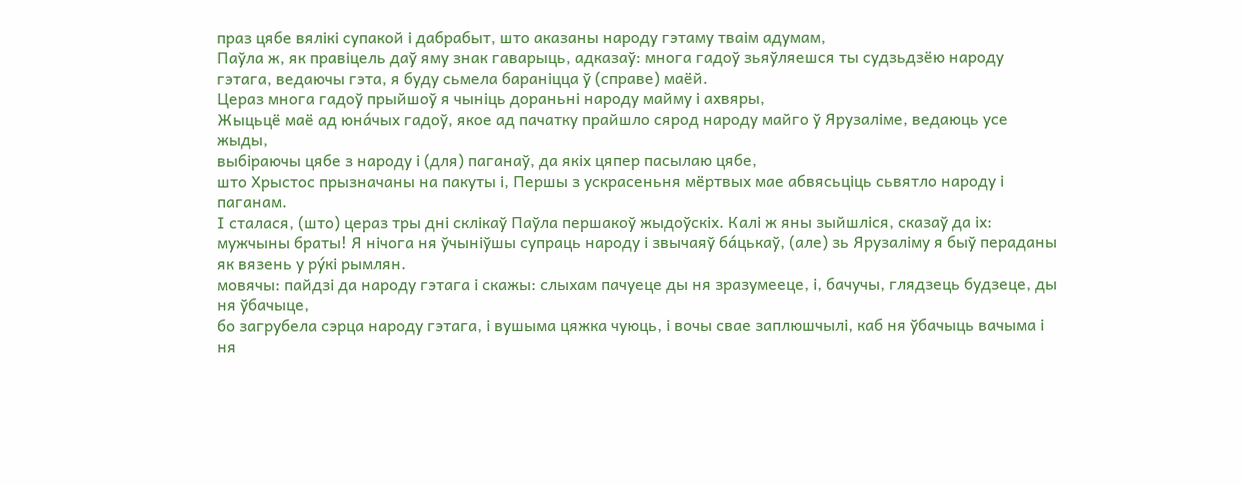праз цябе вялікі супакой і дабрабыт, што аказаны народу гэтаму тваім адумам,
Паўла ж, як правіцель даў яму знак гаварыць, адказаў: многа гадоў зьяўляешся ты судзьдзёю народу гэтага, ведаючы гэта, я буду сьмела бараніцца ў (справе) маёй.
Цераз многа гадоў прыйшоў я чыніць дораньні народу майму і ахвяры,
Жыцьцё маё ад юна́чых гадоў, якое ад пачатку прайшло сярод народу майго ў Ярузаліме, ведаюць усе жыды,
выбіраючы цябе з народу і (для) паганаў, да якіх цяпер пасылаю цябе,
што Хрыстос прызначаны на пакуты і, Першы з ускрасеньня мёртвых мае абвясьціць сьвятло народу і паганам.
І сталася, (што) цераз тры дні склікаў Паўла першакоў жыдоўскіх. Калі ж яны зыйшліся, сказаў да іх: мужчыны браты! Я нічога ня ўчыніўшы супраць народу і звычаяў ба́цькаў, (але) зь Ярузаліму я быў пераданы як вязень у ру́кі рымлян.
мовячы: пайдзі да народу гэтага і скажы: слыхам пачуеце ды ня зразумееце, і, бачучы, глядзець будзеце, ды ня ўбачыце,
бо загрубела сэрца народу гэтага, і вушыма цяжка чуюць, і вочы свае заплюшчылі, каб ня ўбачыць вачыма і ня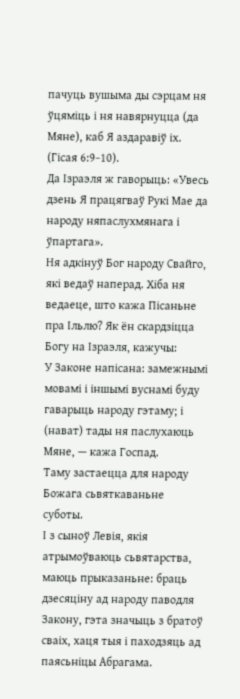пачуць вушыма ды сэрцам ня ўцяміць і ня навярнуцца (да Мяне), каб Я аздаравіў іх. (Гісая 6:9−10).
Да Ізраэля ж гаворыць: «Увесь дзень Я працягваў Рукі Мае да народу няпаслухмянага і ўпартага».
Ня адкінуў Бог народу Свайго, які ведаў наперад. Хіба ня ведаеце, што кажа Пісаньне пра Ільлю? Як ён скардзіцца Богу на Ізраэля, кажучы:
У Законе напісана: замежнымі мовамі і іншымі вуснамі буду гаварыць народу гэтаму; і (нават) тады ня паслухаюць Мяне, — кажа Госпад.
Таму застаецца для народу Божага сьвяткаваньне суботы.
І з сыноў Левія, якія атрымоўваюць сьвятарства, маюць прыказаньне: браць дзесяціну ад народу паводля Закону, гэта значыць з братоў сваіх, хаця тыя і паходзяць ад паясьніцы Абрагама.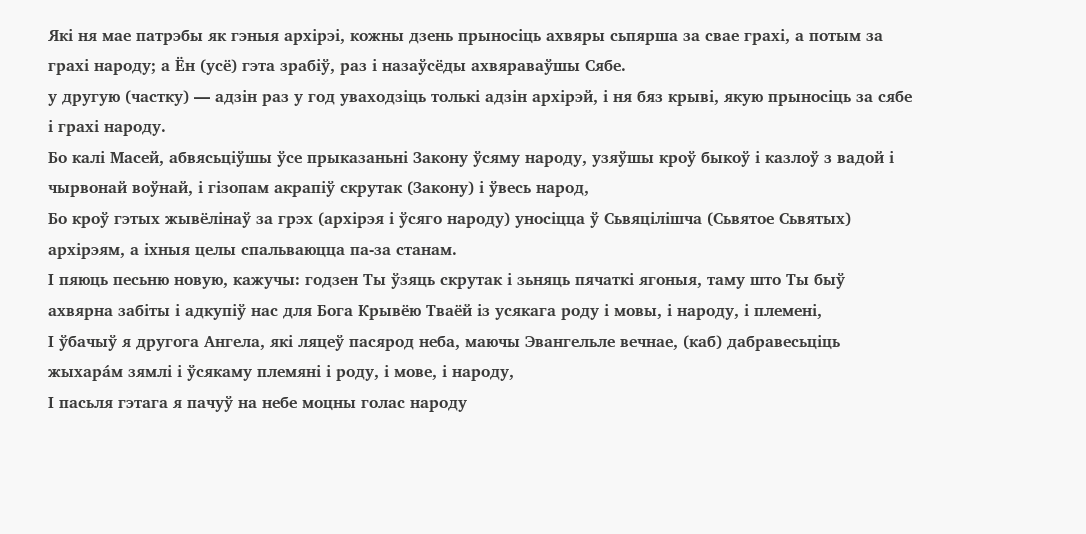Які ня мае патрэбы як гэныя архірэі, кожны дзень прыносіць ахвяры сьпярша за свае грахі, а потым за грахі народу; а Ён (усё) гэта зрабіў, раз і назаўсёды ахвяраваўшы Сябе.
у другую (частку) — адзін раз у год уваходзіць толькі адзін архірэй, і ня бяз крыві, якую прыносіць за сябе і грахі народу.
Бо калі Масей, абвясьціўшы ўсе прыказаньні Закону ўсяму народу, узяўшы кроў быкоў і казлоў з вадой і чырвонай воўнай, і гізопам акрапіў скрутак (Закону) і ўвесь народ,
Бо кроў гэтых жывёлінаў за грэх (архірэя і ўсяго народу) уносіцца ў Сьвяцілішча (Сьвятое Сьвятых) архірэям, а іхныя целы спальваюцца па-за станам.
І пяюць песьню новую, кажучы: годзен Ты ўзяць скрутак і зьняць пячаткі ягоныя, таму што Ты быў ахвярна забіты і адкупіў нас для Бога Крывёю Тваёй із усякага роду і мовы, і народу, і племені,
І ўбачыў я другога Ангела, які ляцеў пасярод неба, маючы Эвангельле вечнае, (каб) дабравесьціць жыхара́м зямлі і ўсякаму племяні і роду, і мове, і народу,
І пасьля гэтага я пачуў на небе моцны голас народу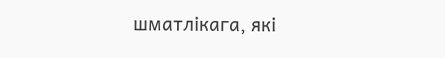шматлікага, які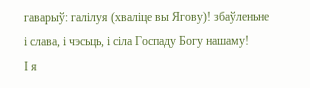гаварыў: галілуя (хваліце вы Ягову)! збаўленьне і слава, і чэсьць, і сіла Госпаду Богу нашаму!
І я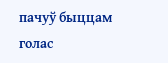пачуў быццам голас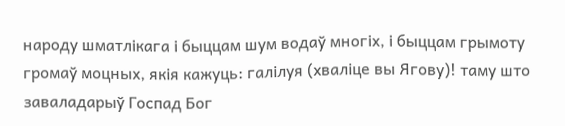народу шматлікага і быццам шум водаў многіх, і быццам грымоту громаў моцных, якія кажуць: галілуя (хваліце вы Ягову)! таму што заваладарыў Госпад Бог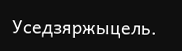Уседзяржыцель.